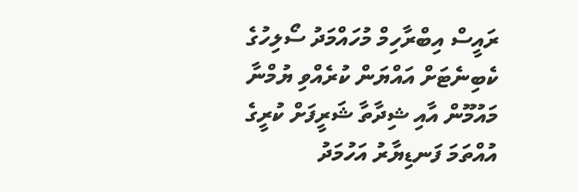ރައީސް އިބްރާހިމް މުހައްމަދު ސޯލިހުގެ ކެބިނެޓަށް އައްޔަން ކުރެއްވި ޔުމްނާ މައުމޫން އާއި ޝިދާތާ ޝަރީފަށް ކުރީގެ އުއްތަމަ ފަނޑިޔާރު އަހުމަދު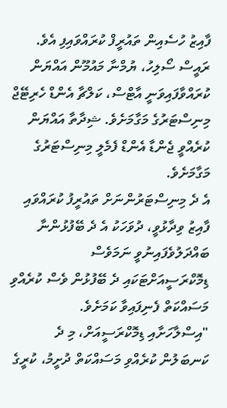ފާއިޒު ހުސެއިން ތައުރީފް ކުރައްވައިފި އެވެ.
ރައީސް ސޯލިހު، ޔުމްނާ މައުމޫން އައްޔަން ކުރައްވާފައިވަނީ އާޓްސް، ކަލްޗާ އެންޑް ހެރިޓޭޖް މިނިސްޓަރުގެ މަގާމަށެވެ. ޝިދާތާ އައްޔަން ކުރެއްވީ ޖެންޑާ އެންޑް ފެމެލީ މިނިސްޓަރުގެ މަގާމަށެވެ.
އެ ދެ މިނިސްޓަރުންނަށް ތައުރީފު ކުރައްވައި ފާއިޒު ވިދާޅުވީ، ދުވަހަކު އެ ދެ ބޭފުޅުންނާ ބައްދަލުވެފައިނުވީ ނަމަވެސް ޑިމޮކްރަސީއަށްޓަކައި ދެ ބޭފުޅުން ވެސް ކުރެއްވި މަސައްކަތް ފެނިފައިވާ ކަމަށެވެ.
"އިސްލާހަށާއި ޑިމޮކްރަސީއަށް، މި ދެ ކަނބަލުން ކުރެއްވި މަސައްކަތް ދުށީމު، ކުރީގެ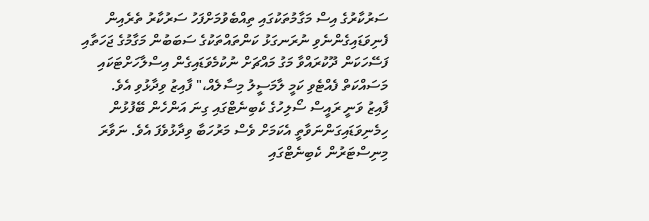ސަރުކާރުގެ އިސް މަގާމުތަކުގައި ތިއްބެވުމަށްފަހު ސަރުކާރު ތެރެއިން ފެނިވަޑައިގެންނެވި ނުރަނގަޅު ކަންތައްތަކުގެ ސަބަބުން މަގާމުގެ ޖަހަތާއި ފަސޭހަކަން ދޫކުރައްވާ މަގު މައްޗަށް ނުކުމެވަޑައިގެން އިސްލާހަށްޓަކައި މަސައްކަތް ފެއްޓެވި ކަމީ ލާމަސީލު މިސާލެއް،" ފާއިޒު ވިދާޅުވި އެވެ.
ފާއިޒު ވަނީ ރައީސް ސޯލިހުގެ ކެބިނެޓްގައި ގިނަ އަންހެން ބޭފުޅުން ހިމެނިވަޑައިގަންނަވާތީ އެކަމަށް ވެސް މަރުހަބާ ވިދާޅުވެފަ އެވެ. ނަވާރަ މިނިސްޓަރުން ކެބިނެޓްގައި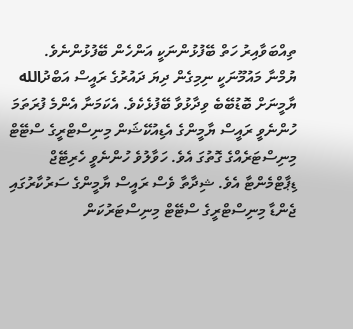ތިއްބަވާއިރު ހަތް ބޭފުޅުންނަކީ އަންހެން ބޭފުޅުންނެވެ.
ޔުމްނާ މައުމޫނަކީ ނިމިގެން ދިޔަ ދައުރުގެ ރައީސް އަބްދުالله ޔާމީނަށް ބޮޑުބޭބެ ވިދާޅުވާ ބޭފުޅެކެވެ. އެކަމަނާ އެންމެ ފުރަތަމަ ހުންނެވީ ރައީސް ޔާމީންގެ އެޑިއުކޭޝަން މިނިސްޓްރީގެ ސްޓޭޓް މިނިސްޓަރެއްގެ ގޮތުގަ އެވެ. ހަވާލުވެ ހުންނެވީ ހެރިޓޭޖް ޑިޕާޓްމެންޓާ އެވެ. ޝިދާތާ ވެސް ރައީސް ޔާމީންގެ ސަރުކާރުގައި ޖެންޑާ މިނިސްޓްރީގެ ސްޓޭޓް މިނިސްޓަރުކަން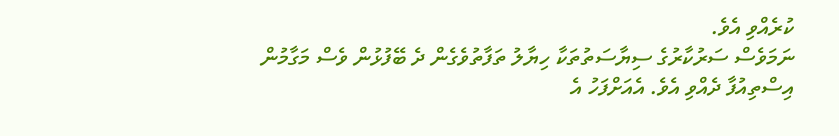ކުރެއްވި އެވެ.
ނަމަވެސް ސަރުކާރުގެ ސިޔާސަތުތަކާ ހިޔާލު ތަފާތުވެގެން ދެ ބޭފުޅުން ވެސް މަގާމުން އިސްތިއުފާ ދެއްވި އެވެ. އެއަށްފަހު އެ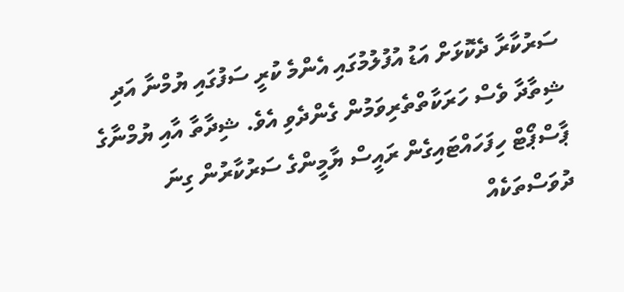ސަރުކާރާ ދެކޮޅަށް އަޑު އުފުލުމުގައި އެންމެ ކުރީ ސަފުގައި ޔުމްނާ އަދި ޝިތާދާ ވެސް ހަރަކާތްތެރިވަމުން ގެންދެވި އެވެ. ޝިދާތާ އާއި ޔުމްނާގެ ޕާސްޕޯޓް ހިފަހައްޓައިގެން ރައީސް ޔާމީންގެ ސަރުކާރުން ގިނަ ދުވަސްތަކެއް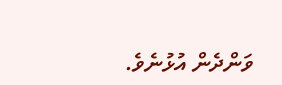ވަންދެން އުޅުނެވެ.